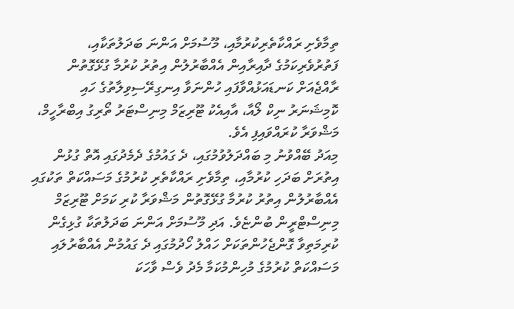ތިމާވެށި ރައްކާތެރިކުރުމާއި، މޫސުމަށް އަންނަ ބަދަލުތަކާއި، ފަތުރުވެރިކަމުގެ ދާއިރާއިން އެއްބާރުލުން އިތުރު ކުރުމާ ގުޅޭގޮތުން ރާއްޖެއަށް ކަނޑައަޅުއްވާފައި ހުންނަވާ އިނގިރޭސިވިލާތުގެ ހައި ކޮމިޝަނަރު ނިކް ލޯއާ، އާއިއެކު ޓޫރިޒަމް މިނިސްޓަރު ތޯރިގު އިބްރާހީމް، މަޝްވަރާ ކުރައްވައިފި އެވެ.
މިއަދު ބޭއްވުނު މި ބައްދަލުވުމުގައި، ދެ ގައުމުގެ ދެމެދުގައި އޮތް ގުޅުން އިތުރަށް ބަދަހި ކުރުމާއި، ތިމާވެށި ރައްކާތެރި ކުރުމުގެ މަސައްކަތް ތަކުގައި އެއްބާރުލުން އިތުރު ކުރުމާ ގުޅޭގޮތުން މަޝްވަރާ ކުރި ކަމަށް ޓޫރިޒަމް މިނިސްޓްރީން ބުންޏެވެ. އަދި މޫސުމަށް އަންނަ ބަދަލުތަކާ ގުޅިގެން ކުރިމަތިވާ ގޮންޖެހުންތަކަށް ހައްލު ހޯދުމުގައި ދެ ގައުމުން އެއްބާރުލައި މަސައްކަތް ކުރުމުގެ މުހިންމުކަމާ މެދު ވެސް ވާހަކަ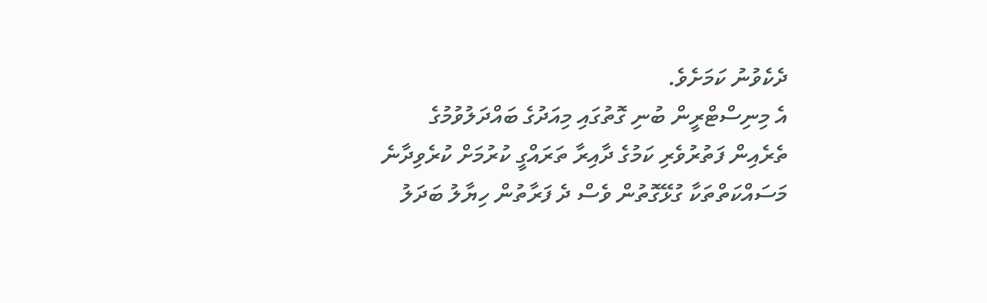ދެކެވުނު ކަމަށެވެ.
އެ މިނިސްޓްރީން ބުނި ގޮތުގައި މިއަދުގެ ބައްދަލުވުމުގެ ތެރެއިން ފަތުރުވެރި ކަމުގެ ދާއިރާ ތަރައްގީ ކުރުމަށް ކުރެވިދާނެ މަސައްކަތްތަކާ ގުޅޭގޮތުން ވެސް ދެ ފަރާތުން ހިޔާލު ބަދަލު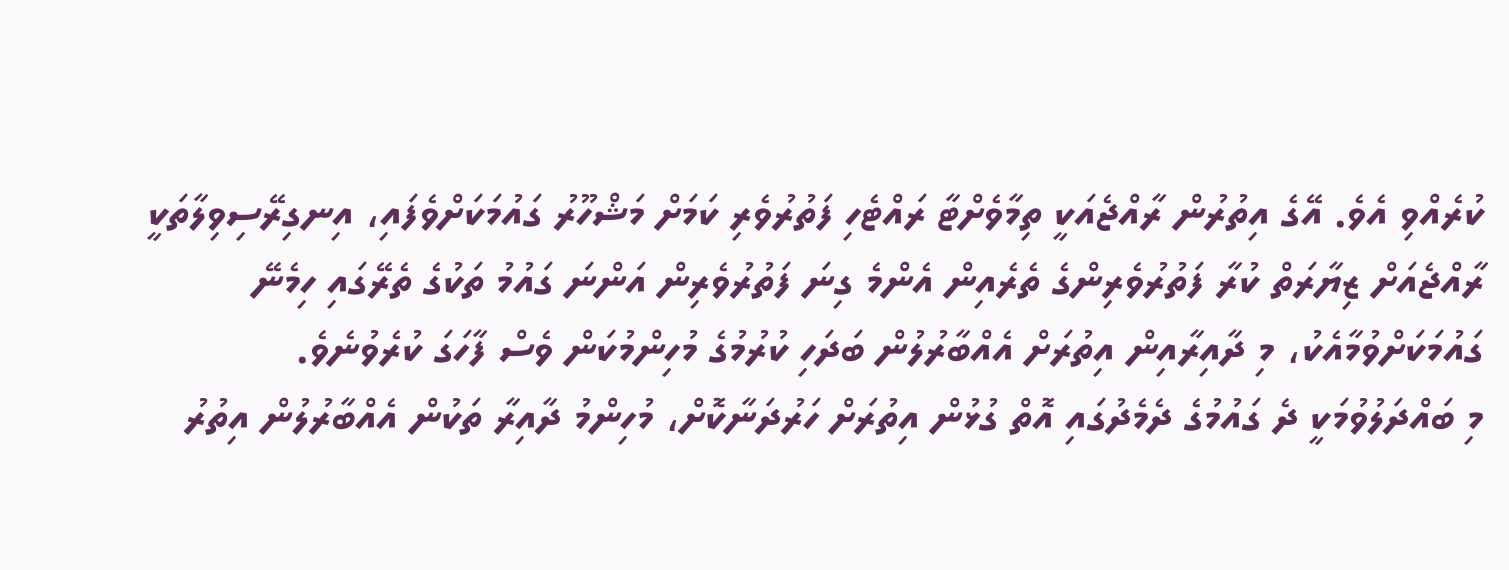ކުރެއްވި އެވެ. އޭގެ އިތުރުން ރާއްޖެއަކީ ތިމާވެށްޓާ ރައްޓެހި ފަތުރުވެރި ކަމަށް މަޝްހޫރު ގައުމަކަށްވެފައި، އިނގިރޭސިވިލާތަކީ ރާއްޖެއަށް ޒިޔާރަތް ކުރާ ފަތުރުވެރިންގެ ތެރެއިން އެންމެ ގިނަ ފަތުރުވެރިން އަންނަ ގައުމު ތަކުގެ ތެރޭގައި ހިމެނޭ ގައުމަކަށްވުމާއެކު، މި ދާއިރާއިން އިތުރަށް އެއްބާރުލުން ބަދަހި ކުރުމުގެ މުހިންމުކަން ވެސް ފާހަގަ ކުރެވުނެވެ.
މި ބައްދަލުވުމަކީ ދެ ގައުމުގެ ދެމެދުގައި އޮތް ގުޅުން އިތުރަށް ހަރުދަނާކޮށް، މުހިންމު ދާއިރާ ތަކުން އެއްބާރުލުން އިތުރު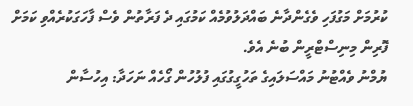ކުރުމަށް މަގުފަހި ވެގެންދާނެ ބައްދަލުވުމެއް ކަމުގައި ދެ ފަރާތުން ވެސް ފާހަގަކުރެއްވި ކަމަށް ފޮރިން މިނިސްޓްރީން ބުނެ އެވެ.
ޔުމްނު ވެއްޓުނު މައްސަލައިގެ ތަހުގީގުގައި ފުލުހުން ގޯހެއް ނަހަދާ: އިހުސާން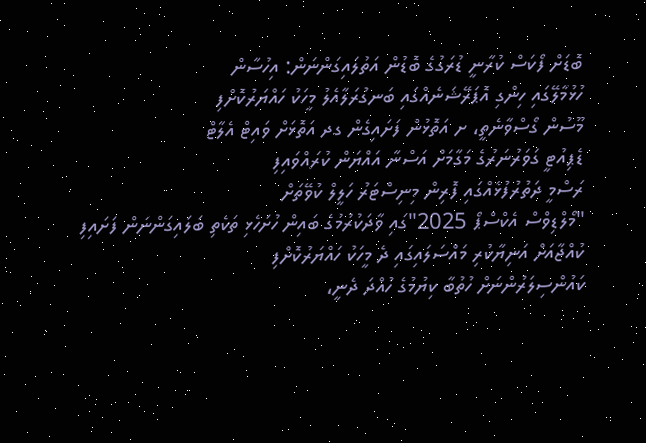ބޮޑަށް ފޯކަސް ކުރާނީ ޑުރަގުގެ ބޮޑުން އަތުލައިގަންނަން: އިހުސާން
ހުޅުމާލޭގައި ހިންގި އޮޕަރޭޝަނެއްގައި ބަނގުރަލާއެލު މީހަކު ހައްޔަރުކޮށްފި
މޫސުން ގޯސްވާނެތީ، ށ އަތޮޅުން ފަށައިގެން ގދ އަތޮޅަށް ވައިޓް އެލާޓް
ޑެޕިއުޓީ ގަވަރުނަރުގެ މަގާމަށް އަސްނާ އައްޔަން ކުރައްވައިފި
ރަސްމީ ދަތުރުފުޅެއްގައި ފޮރިން މިނިސްޓަރު ހަލީލް ކުވޭތަށް
"މޯލްޑިވްސް އެކްސްޕޯ 2025"ގައި ވާދަކުރުމުގެ ބައިން ހުށަހެޅި ތަކެތި ބަލައިގަންނަން ފަށައިފި
ކުއްޖާއަށް އަނިޔާކުރި މައްސަލައިގައި ދެ މީހަކު ހައްޔަރުކޮށްފި
ކައުންސިލަރުންނަށް ހުތުބާ ކިޔުމުގެ ހުއްދަ ދެނީ،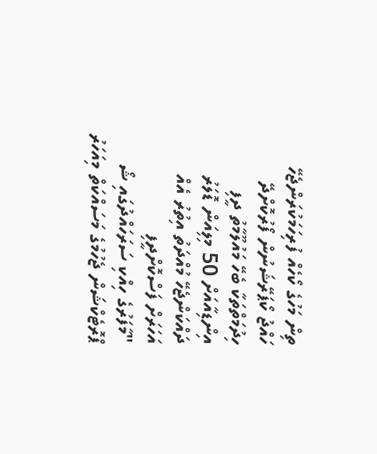ތިން މަހުގެ ކޯހެއް ފުރިހަމަކުރަންޖެހޭ
ހައްޖު ކޯޕަރޭޝަނުން ފޯރުކޮށްދޭ ހިދުމަތްތަކާ ބެހޭ މައުލޫމާތު ދީފި
އިންޑިއާއަށް 50 މިލިއަން ޑޮލަރު ދައްކަންޖެހޭ މުއްދަތު އިތުރު އެއް އަހަރަށް ފަސްކޮށްދީފި
"މާފަރުގެ ހިއްކި ސަރަހައްދުގައި ޝޯ ޕްރޮޓެކްޝަން ޖެހުމުގެ މަސައްކަތް މިއަހަރު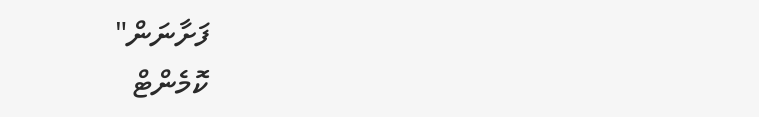ފަށާނަން"
ކޮމެންޓް